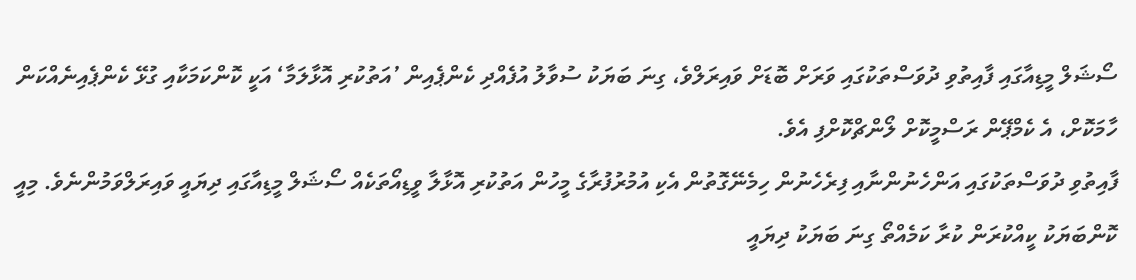ސޯޝަލް މީޑިއާގައި ފާއިތުވި ދުވަސްތަކުގައި ވަރަށް ބޮޑަށް ވައިރަލްވެ، ގިނަ ބަޔަކު ސުވާލު އުފެއްދި ކެންޕެއިން ’އަތުކުރި އޮޅާލަމާ‘ އަކީ ކޮންކަމަކާއި ގުޅޭ ކެންޕެއިނެއްކަން ހާމަކޮށް، އެ ކެމްޕޭން ރަސްމީކޮށް ލޯންޗްކޮށްފި އެވެ.
ފާއިތުވި ދުވަސްތަކުގައި އަންހެނުންނާއި ފިރެހެނުން ހިމެނޭގޮތުން އެކި އުމުރުފުރާގެ މީހުން އަތުކުރި އޮޅާލާ ވީޑިއޯތަކެއް ސޯޝަލް މީޑިއާގައި ދިޔައީ ވައިރަލްވަމުންނެވެ. މިއީ ކޮންބަޔަކު ކީއްކުރަން ކުރާ ކަމެއްތޯ ގިނަ ބަޔަކު ދިޔައީ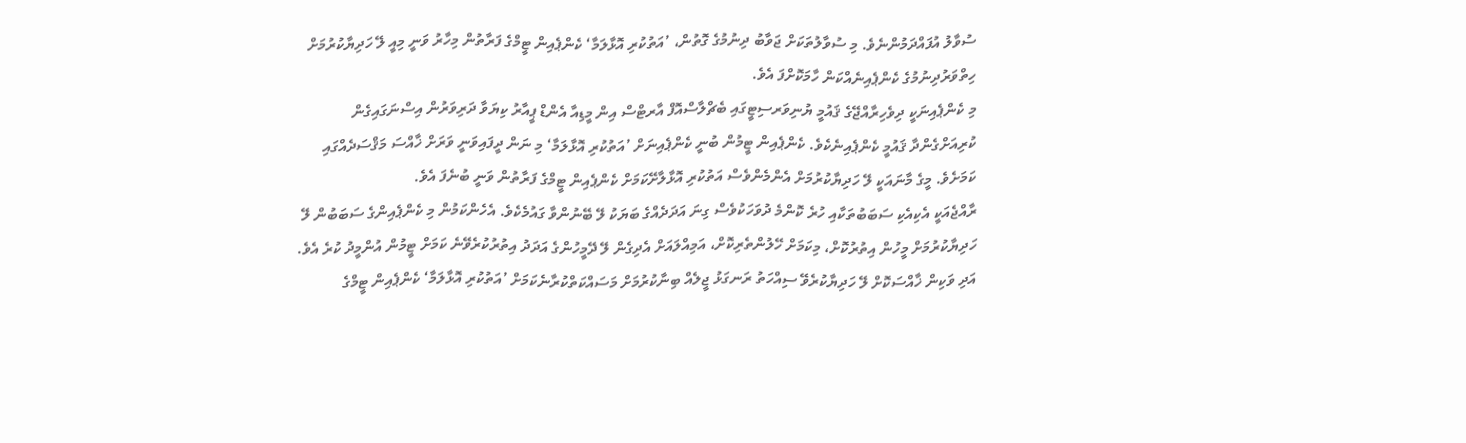ސުވާލު އުފައްދަމުންނެވެ. މި ސުވާލުތަކަށް ޖަވާބު ދިނުމުގެ ގޮތުން، ’އަތުކުރި އޮޅާލަމާ‘ ކެންޕެއިން ޓީމްގެ ފަރާތުން މިހާރު ވަނީ މިއީ ލޭ ހަދިޔާކުރުމަށް ހިތްވަރުދިނުމުގެ ކެންޕެއިނެއްކަން ހާމަކޮށްފަ އެވެ.
މި ކެންޕެއިނަކީ ދިވެހިރާއްޖޭގެ ޤައުމީ ޔުނިވަރސިޓީގައި ބެޗްލާސްއޮފް އާރޓްސް އިން މީޑިއާ އެންޑް ޕީއާރު ކިޔަވާ ދަރިވަރުން އިސްނަގައިގެން ކުރިއަށްގެންދާ ޤައުމީ ކެންޕެއިނެކެވެ. ކެންޕެއިން ޓީމުން ބުނީ ކެންޕެއިނަށް ’އަތުކުރި އޮޅާލަމާ‘ މި ނަން ދީފައިވަނީ ވަރަށް ޚާއްސަ މަޤްސަދެއްގައި ކަމަށެވެ. މީގެ މާނައަކީ ލޭ ހަދިޔާކުރުމަށް އެންމެންވެސް އަތުކުރި އޮޅާލާށޭކަމަށް ކެންޕެއިން ޓީމްގެ ފަރާތުން ވަނީ ބުނެފަ އެވެ.
ރާއްޖެއަކީ އެކިއެކި ސަބަބުތަކާއި ހުރެ ކޮންމެ ދުވަހަކުވެސް ގިނަ އަދަދެއްގެ ބަޔަކު ލޭ ބޭނުންވާ ގައުމެކެވެ. އެހެންކަމުން މި ކެންޕެއިންގެ ސަބަބުން ލޭ ހަދިޔާކުރުމަށް މީހުން އިތުރުކޮށް، މިކަމަށް ހޭލުންތެރިކޮށް، އަމިއްލައަށް އެދިގެން ލޭ ދޭމީހުންގެ އަދަދު އިތުރުކުރެވޭނެ ކަމަށް ޓީމުން އުންމީދު ކުރެ އެވެ. އަދި ވަކިން ޚާއްސަކޮށް ލޭ ހަދިޔާކުރެވޭ ސިއްހަތު ރަނގަޅު ޖީލެއް ބިނާކުރުމަށް މަސައްކަތްކުރާނެކަމަށް ’އަތުކުރި އޮޅާލަމާ‘ ކެންޕެއިން ޓީމްގެ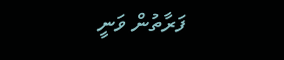ފަރާތުން ވަނީ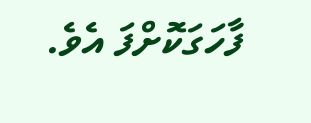ފާހަގަކޮށްފަ އެވެ.